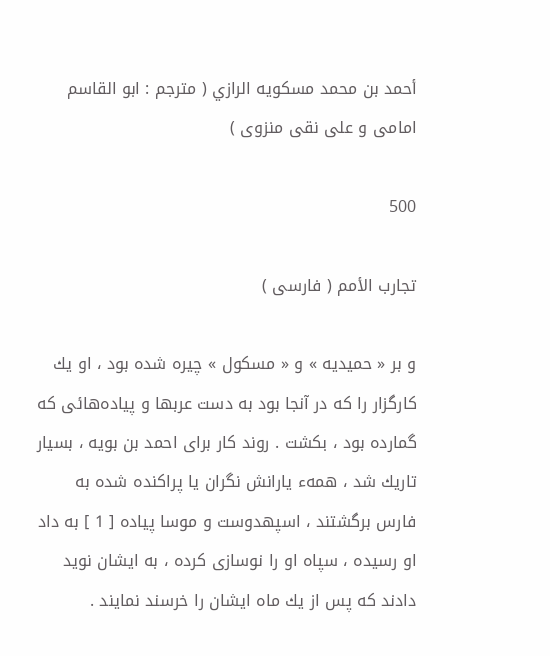أحمد بن محمد مسكويه الرازي ( مترجم : ابو القاسم امامى و على نقى منزوى )

500

تجارب الأمم ( فارسى )

و بر « حميديه » و « مسكول » چيره شده بود ، او يك كارگزار را كه در آنجا بود به دست عربها و پياده‌هائى كه گمارده بود ، بكشت . روند كار براى احمد بن بويه ، بسيار تاريك شد ، همهء يارانش نگران يا پراكنده شده به فارس برگشتند ، اسپهدوست و موسا پياده [ 1 ] به داد او رسيده ، سپاه او را نوسازى كرده ، به ايشان نويد دادند كه پس از يك ماه ايشان را خرسند نمايند .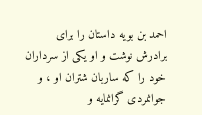احمد بن بويه داستان را براى برادرش نوشت و او يكى از سرداران خود را كه ساربان شتران او ، و جوانمردى گرانمايه و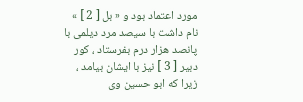مورد اعتماد بود و « بل [ 2 ] » نام داشت با سيصد مرد ديلمى با پانصد هزار درم بفرستاد ، كور دبير [ 3 ] نيز با ايشان بيامد ، زيرا كه ابو حسين وى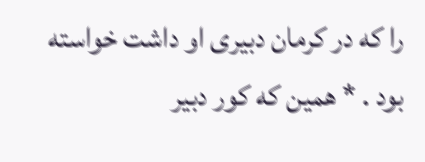را كه در كرمان دبيرى او داشت خواسته بود . * همين كه كور دبير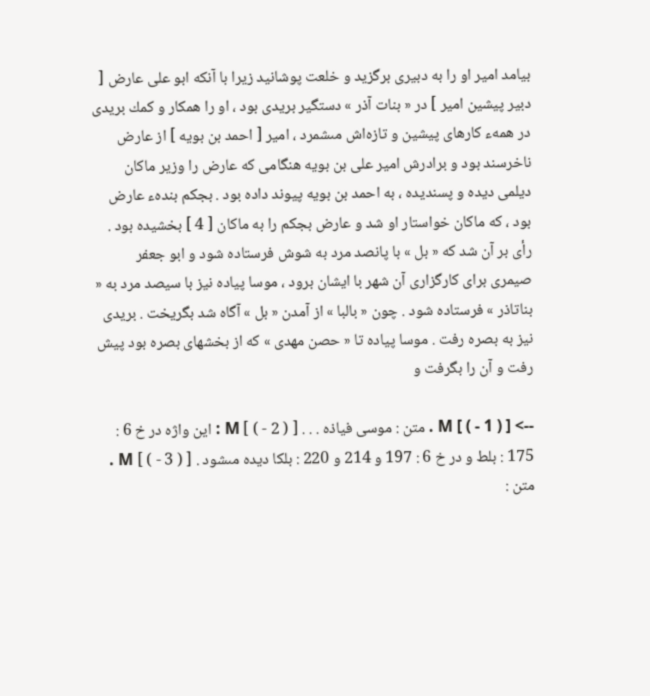بيامد امير او را به دبيرى برگزيد و خلعت پوشانيد زيرا با آنكه ابو على عارض [ دبير پيشين امير ] در « بنات آذر » دستگير بريدى بود ، او را همكار و كمك بريدى در همهء كارهاى پيشين و تازه‌اش مىشمرد ، امير [ احمد بن بويه ] از عارض ناخرسند بود و برادرش امير على بن بويه هنگامى كه عارض را وزير ماكان ديلمى ديده و پسنديده ، به احمد بن بويه پيوند داده بود . بجكم بندهء عارض بود ، كه ماكان خواستار او شد و عارض بجكم را به ماكان [ 4 ] بخشيده بود . رأى بر آن شد كه « بل » با پانصد مرد به شوش فرستاده شود و ابو جعفر صيمرى براى كارگزارى آن شهر با ايشان برود ، موسا پياده نيز با سيصد مرد به « بناتاذر » فرستاده شود . چون « بالبا » از آمدن « بل » آگاه شد بگريخت . بريدى نيز به بصره رفت . موسا پياده تا « حصن مهدى » كه از بخشهاى بصره بود پيش رفت و آن را بگرفت و

--> [ ( 1 - ) ] M . متن : موسى فياذه . . . [ ( 2 - ) ] M : اين واژه در خ 6 : 175 : بلط و در خ 6 : 197 و 214 و 220 : بلكا ديده مىشود . [ ( 3 - ) ] M . متن :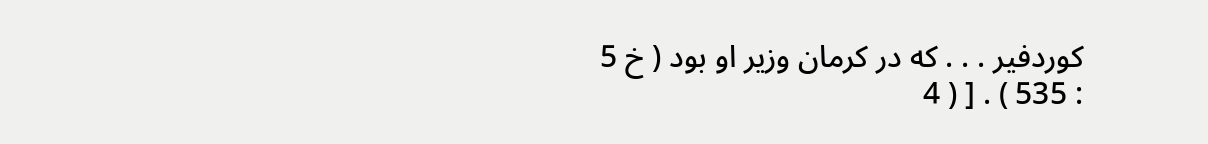كوردفير . . . كه در كرمان وزير او بود ( خ 5 : 535 ) . [ ( 4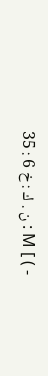- ) ] M : ن . ك : خ 6 : 35